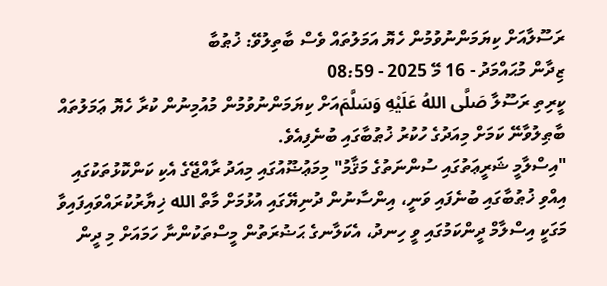ރަސޫލާއަށް ކިޔަމަންނުވުމުން ހެޔޮ އަމަލުތައް ވެސް ބާތިލުވޭ: ޚުޠުބާ
ޒިދާން މުޙައްމަދު - 16 މޭ 2025 - 08:59
ކީރިތި ރަސޫލާ صَلَّى اللهُ عَلَيْهِ وَسَلَّمَއަށް ކިޔަމަންނުވުމުން މުއުމިނުން ކުރާ ހެޔޮ ޢަމަލުތައް ބާޠިލުވާނޭ ކަމަށް މިއަދުގެ ހުކުރު ޚުޠުބާގައި ބުނެފިއެވެ.
"އިސްލާމީ ޝަރީޢަތުގައި ސުންނަތުގެ މަޤާމު" މިމަޢުޟޫއުގައި މިއަދު ރާއްޖޭގެ އެކި ކަންކޮޅުތަކުގައި އިއްވި ޚުޠުބާގައި ބުނެފައި ވަނީ، އިންސާނުން ދުނިޔޭގައި އުޅުމަށް މާތް الله ޚިޔާރުކުރައްވައިފައިވާ މަގަކީ އިސްލާމް ދީންކަމުގައި ވީ ހިނދު، އެކަލާނގެ ޙަޟުރަތުން މީސްތަކުންނާ ހަމައަށް މި ދީން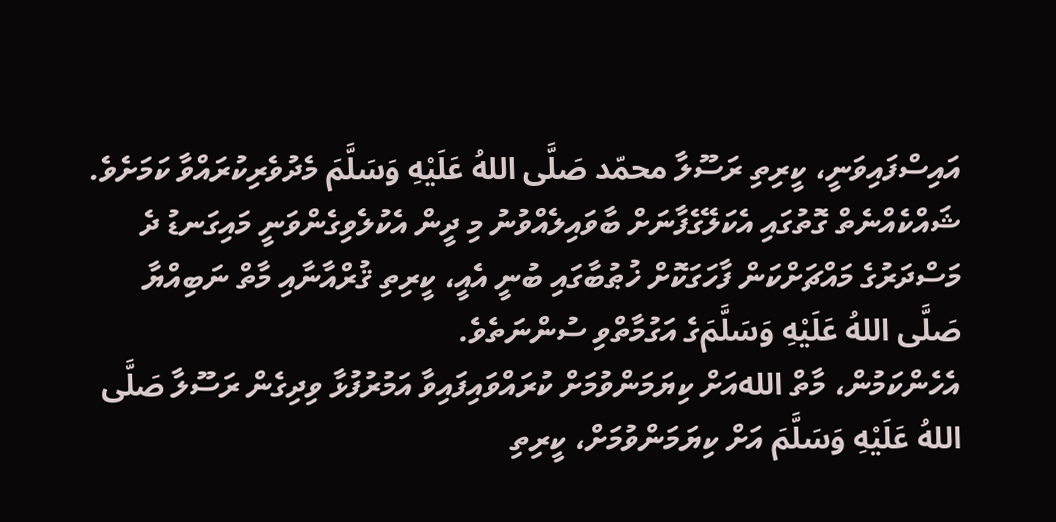އައިސްފައިވަނީ، ކީރިތި ރަސޫލާ محمّد صَلَّى اللهُ عَلَيْهِ وَسَلَّمَ މެދުވެރިކުރައްވާ ކަމަށެވެ.
ޝައްކެއްނެތް ގޮތުގައި އެކަލޭގެފާނަށް ބާވައިލެއްވުނު މި ދީން އެކުލެވިގެންވަނީ މައިގަނޑު ދެ މަސްދަރުގެ މައްޗަށްކަން ފާހަގަކޮށް ޚުޠުބާގައި ބުނީ އެއީ، ކީރިތި ޤުރްއާނާއި މާތް ނަބިއްޔާ صَلَّى اللهُ عَلَيْهِ وَسَلَّمَގެ އަގުމާތްވި ސުންނަތެވެ.
އެހެންކަމުން، މާތް اللهއަށް ކިޔަމަންވުމަށް ކުރައްވައިފައިވާ އަމުރުފުޅާ ވިދިގެން ރަސޫލާ صَلَّى اللهُ عَلَيْهِ وَسَلَّمَ އަށް ކިޔަމަންވުމަށް، ކީރިތި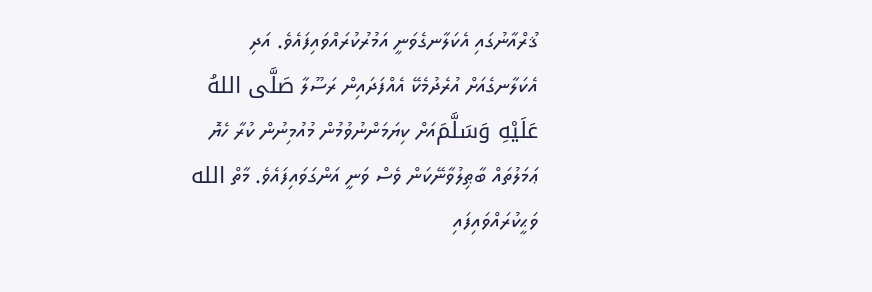ޤުރްއާނުގައި އެކަލާނގެވަނީ އަމުރުކުރައްވައިފައެވެ. އަދި އެކަލާނގެއަށް އުރެދުމެކޭ އެއްފަދައިން ރަސޫލާ صَلَّى اللهُ عَلَيْهِ وَسَلَّمَއަށް ކިޔަމަންނުވުމުން މުއުމިނުން ކުރާ ހެޔޮ ޢަމަލުތައް ބާޠިލުވާނޭކަން ވެސް ވަނީ އަންގަވައިފައެވެ. މާތް الله ވަޙީކުރައްވައިފައި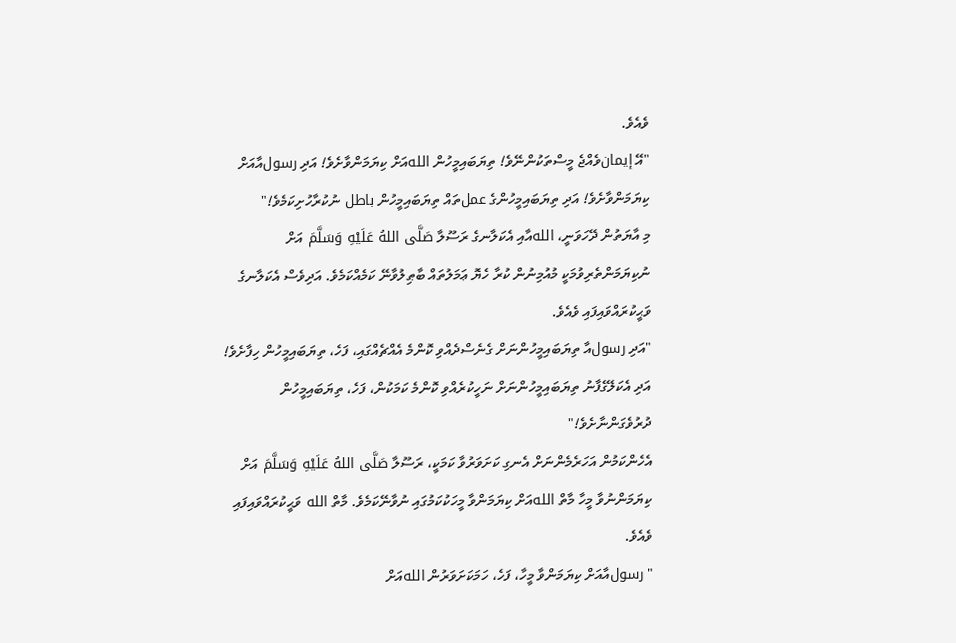ވެއެވެ.
"އޭ إيمانވެއްޖެ މީސްތަކުންނޭވެ! ތިޔަބައިމީހުން اللهއަށް ކިޔަމަންވާށެވެ! އަދި رسولއާއަށް ކިޔަމަންވާށެވެ! އަދި ތިޔަބައިމީހުންގެ عملތައް ތިޔަބައިމީހުން باطل ނުކުރާހުށިކަމެވެ!"
މި އާޔަތުން ދޭހަވަނީ، اللهއާއި އެކަލާނގެ ރަސޫލާ صَلَّى اللهُ عَلَيْهِ وَسَلَّمَ އަށް ނުކިޔަމަންތެރިވުމަކީ މުއުމިނުން ކުރާ ހެޔޮ ޢަމަލުތައް ބާޠިލުވާނޭ ކަމެއްކަމެވެ. އަދިވެސް އެކަލާނގެ ވަޙީކުރައްވައިފައި ވެއެވެ.
"އަދި رسولއާ ތިޔަބައިމީހުންނަށް ގެނެސްދެއްވި ކޮންމެ އެއްޗެއްގައި، ފަހެ، ތިޔަބައިމީހުން ހިފާށެވެ! އަދި އެކަލޭގެފާނު ތިޔަބައިމީހުންނަށް ނަހީކުރެއްވި ކޮންމެ ކަމަކުން، ފަހެ، ތިޔަބައިމީހުން ދުރުވެގަންނާށެވެ!"
އެހެންކަމުން އަހަރެމެންނަށް އެނގި ކަށަވަރުވާ ކަމަކީ، ރަސޫލާ صَلَّى اللهُ عَلَيْهِ وَسَلَّمَ އަށް ކިޔަމަންނުވާ މީހާ މާތް اللهއަށް ކިޔަމަންވާ މީހަކުކަމުގައި ނުވާނޭކަމެވެ. މާތް الله ވަޙީކުރައްވައިފައި ވެއެވެ.
"رسولއާއަށް ކިޔަމަންވާ މީހާ، ފަހެ، ހަމަކަށަވަރުން اللهއަށް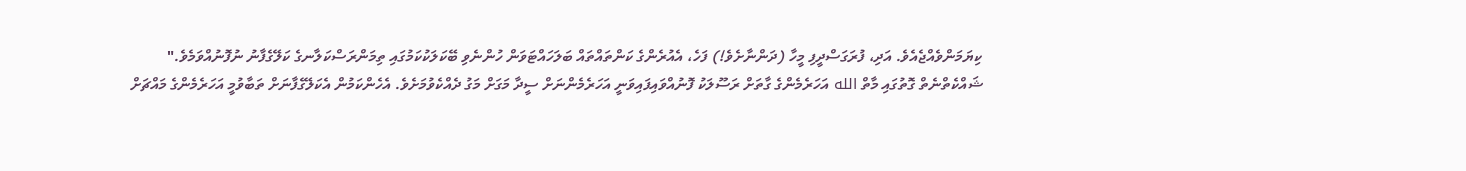ކިޔަމަންވެއްޖެއެވެ. އަދި، ފުރަގަސްދީފި މީހާ (ދަންނާށެވެ!) ފަހެ، އެއުރެންގެ ކަންތައްތައް ބަލަހައްޓަވަން ހުންނެވި ބޭކަލަކުކަމުގައި ތިމަންރަސްކަލާނގެ ކަލޭގެފާނު ނުފޮނުއްވަމެވެ."
ޝައްކެތްނެތް ގޮތުގައި މާތް الله އަހަރެމެންގެ ގާތަށް ރަސޫލަކު ފޮނުއްވައިފައިވަނީ އަހަރެމެންނަށް ސީދާ މަގަށް މަގު ދެއްކެވުމަށެވެ. އެހެންކަމުން އެކަލޭގެފާނަށް ތަބާވުމީ އަހަރެމެންގެ މައްޗަށް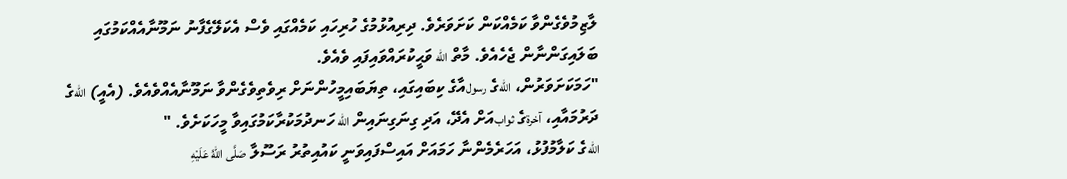ލާޒިމުވެގެންވާ ކަމެއްކަން ކަށަވަރެވެ. ދިރިއުޅުމުގެ ހުރިހައި ކަމެއްގައި ވެސް އެކަލޭގެފާނު ނަމޫނާއެއްކަމުގައި ބަލައިގަންނާން ޖެހެއެވެ. މާތް الله ވަޙީކުރައްވައިފައި ވެއެވެ.
"ހަމަކަށަވަރުން، اللهގެ رسولއާގެ ކިބައިގައި، ތިޔަބައިމީހުންނަށް ރިވެތިވެގެންވާ ނަމޫނާއެއްވެއެވެ. (އެއީ) اللهގެ ދަރުމައާއި، آخرةގެ ثوابއަށް އެދޭ، އަދި ގިނަގިނައިން الله ހަނދުމަކުރާކަމުގައިވާ މީހަކަށެވެ. "
اللهގެ ކަލާމުފުޅު، އަހަރެމެންނާ ހަމައަށް އައިސްފައިވަނީ ކައުއިތުރު ރަސޫލާ صَلَّى اللهُ عَلَيْهِ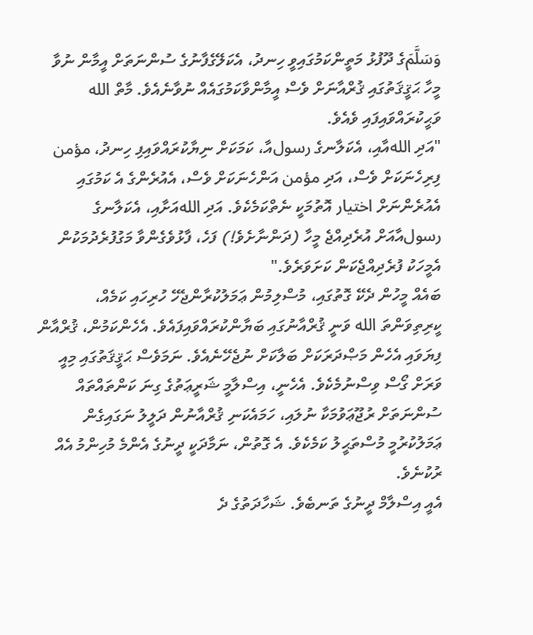وَسَلَّمَގެ ދޫފުޅު މަތީންކަމުގައިވީ ހިނދު، އެކަލޭގެފާނުގެ ސުންނަތަށް އީމާން ނުވާ މީހާ ޙަޤީޤަތުގައި ޤުރްއާނަށް ވެސް އީމާންވާކަމުގައެއް ނުވާނެއެވެ. މާތް الله ވަޙީކުރައްވައިފައި ވެއެވެ.
"އަދި اللهއާއި، އެކަލާނގެ رسولއާ، ކަމަކަށް ނިޔާކުރައްވައިފި ހިނދު، مؤمن ފިރިހެނަކަށް ވެސް، އަދި مؤمن އަންހެނަކަށް ވެސް، އެއުރެންގެ އެ ކަމުގައި އެއުރެންނަށް اختيار އޮތުމަކީ ނެތްކަމެކެވެ. އަދި اللهއަށާއި، އެކަލާނގެ رسولއާއަށް އުރެދިއްޖެ މީހާ (ދަންނާށެވެ!) ފަހެ، ފާޅުވެގެންވާ މަގުފުރެދުމަކުން އެމީހަކު ފުރެދިއްޖެކަން ކަށަވަރެވެ."
ބައެއް މީހުން ދެކޭ ގޮތުގައި، މުސްލިމުން ޢަމަލުކުރާންޖެހޭ ހުރިހައި ކަމެއް، ކީރިތިވަންތަ الله ވަނީ ޤުރްއާނުގައި ބަޔާންކުރައްވައިފައެވެ. އެހެންކަމުން، ޤުރްއާން ފިޔަވައި އެހެން މަޞްދަރަކަށް ބަލާކަށް ނުޖެހޭނެއެވެ. ނަމަވެސް ޙަޤީޤަތުގައި މިއީ ވަރަށް ގޯސް ވިސްނުމެކެވެ. އެހެނީ، އިސްލާމީ ޝަރީޢަތުގެ ގިނަ ކަންތައްތައް ސުންނަތަށް ރުޖޫޢަވުމަކާ ނުލައި، ހަމައެކަނި ޤުރްއާނުން ދަލީލު ނަގައިގެން ޢަމަލުކުރުމީ މުސްތަޙީލު ކަމެކެވެ. އެ ގޮތުން، ނަމާދަކީ ދީނުގެ އެންމެ މުހިންމު އެއް ރުކުނެވެ.
އެއީ އިސްލާމް ދީނުގެ ތަނބެވެ. ޝަހާދަތުގެ ދެ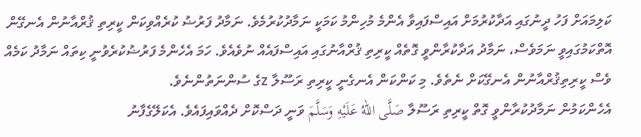ކަލިމައަށް ފަހު ދީނުގައި އަދާކުރުމަށް އައިސްފައިވާ އެންމެ މުހިންމު ކަމަކީ ނަމާދުކުރުމެވެ. ނަމާދު ފަރުޟު ކުރެއްވިކަން ކީރިތި ޤުރްއާނުން އެނގޭން އޮތްކަމުގައިވީ ނަމަވެސް، ނަމާދު އަދާކުރާންވީ ގޮތެއް ކީރިތި ޤުރްއާނުގައި އައިސްފައެއް ނުވެއެވެ. ހަމަ އެހެންމެ ފަރުޟުކުރެވުނީ ކިތައް ނަމާދު ކަމެއް ވެސް ކީރިތިޤުރްއާނުން އެނގޭކަށް ނެތެވެ. މި ކަންކަން އެނގެނީ ކީރިތި ރަސޫލާ zގެ ސުންނަތުންނެވެ.
އެހެންކަމުން ނަމާދުކުރާންވީ ގޮތް ކީރިތި ރަސޫލާ صَلَّى اللهُ عَلَيْهِ وَسَلَّمَ ވަނީ ދަސްކޮށް ދެއްވައިފައެވެ. އެކަލޭގެފާނު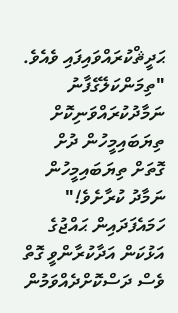ޙަދީޘްކުރައްވައިފައި ވެއެވެ.
"ތިމަންކަލޭގެފާނު ނަމާދުކުރައްވަނިކޮށް ތިޔަބައިމީހުން ދުށް ގޮތަށް ތިޔަބައިމީހުން ނަމާދު ކުރާށެވެ!" ހަމައެފަދައިން ޙައްޖުގެ އަޅުކަން އަދާކުރާންވީ ގޮތް ވެސް ދަސްކޮށްދެއްވަމުން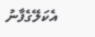އެކަލޭގެފާނު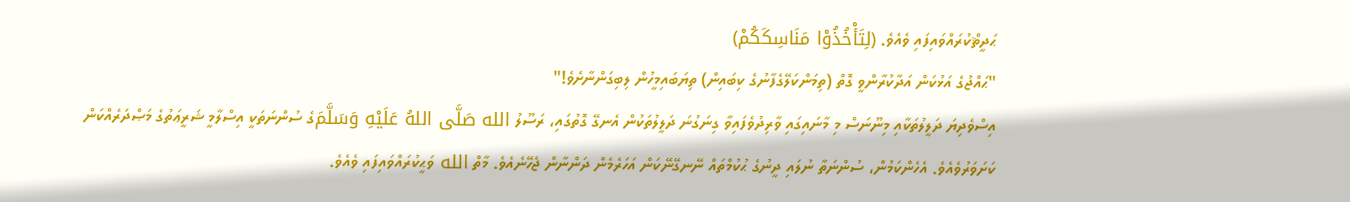ޙަދީޘްކުރައްވައިފައި ވެއެވެ. (لِتَأْخُذُوْا مَنَاسِكَكُمْ)
"ޙައްޖުގެ އަޅުކަން އަދާކުރާންވީ ގޮތް (ތިމަންކަލޭގެފާނުގެ ކިބައިން) ތިޔަބައިމީހުން ލިބިގަންނާށެވެ!"
އިސްވެދިޔަ ދަލީލުތަކާއި މިނޫނަސް މި މާނައިގައި ވާރިދުވެފައިވާ ގިނަގުނަ ދަލީލުތަކުން އެނގޭ ގޮތުގައި، ރަސޫލު الله صَلَّى اللهُ عَلَيْهِ وَسَلَّمَގެ ސުންނަތަކީ އިސްލާމީ ޝަރީޢަތުގެ މަޞްދަރެއްކަން ކަށަވަރުވެއެވެ. އެހެންކަމުން، ސުންނަތާ ނުލައި ދީނުގެ ޙުކުމްތައް ނޭނގޭނޭކަން އަހަރެމެން ދަންނާން ޖެހޭނެއެވެ. މާތް الله ވަޙީކުރައްވައިފައި ވެއެވެ.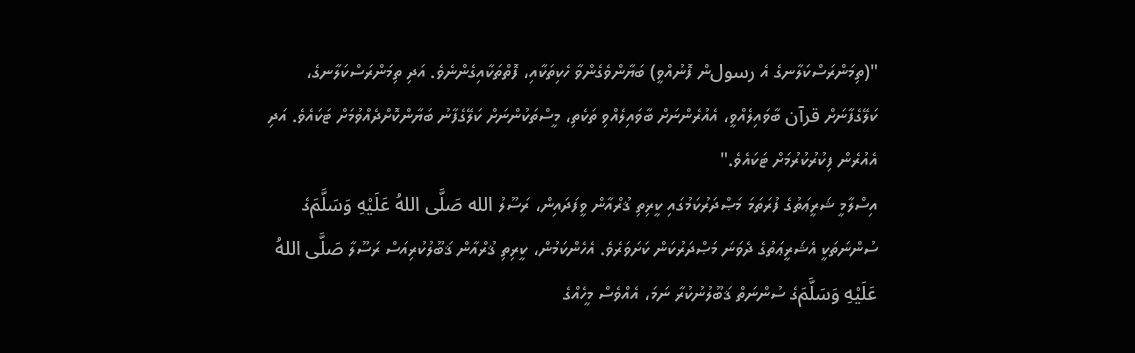"(ތިމަންރަސްކަލާނގެ އެ رسولން ފޮނުއްވީ) ބަޔާންވެގެންވާ ހެކިތަކާއި، ފޮތްތަކާއިގެންނެވެ. އަދި ތިމަންރަސްކަލާނގެ، ކަލޭގެފާނަށް قرآن ބާވައިލެއްވީ، އެއުރެންނަށް ބާވައިލެއްވި ތަކެތި، މީސްތަކުންނަށް ކަލޭގެފާނު ބަޔާންކޮށްދެއްވުމަށް ޓަކައެވެ. އަދި އެއުރެން ފިކުރުކުރުމަށް ޓަކައެވެ."
އިސްލާމީ ޝަރީޢަތުގެ ފުރަތަމަ މަޞްދަރުކަމުގައި ކީރިތި ޤުރްއާން ވީފަދައިން، ރަސޫލު الله صَلَّى اللهُ عَلَيْهِ وَسَلَّمَގެ ސުންނަތަކީ އެޝަރީޢަތުގެ ދެވަނަ މަޞްދަރުކަން ކަށަވަރެވެ. އެހެންކަމުން، ކީރިތި ޤުރްއާން ޤަބޫލުކުރިއަސް ރަސޫލާ صَلَّى اللهُ عَلَيْهِ وَسَلَّمَގެ ސުންނަތް ޤަބޫލުނުކުރާ ނަމަ، އެއްވެސް މީހެއްގެ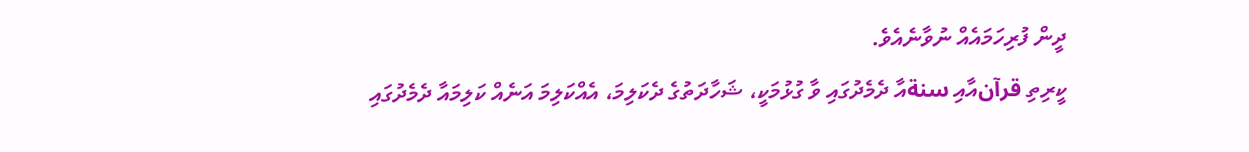ދީން ފުރިހަމައެއް ނުވާނެއެވެ.
ކީރިތި قرآنއާއި سنةއާ ދެމެދުގައި ވާ ގުޅުމަކީ، ޝަހާދަތުގެ ދެކަލިމަ، އެއްކަލިމަ އަނެއް ކަލިމައާ ދެމެދުގައި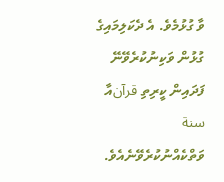ވާ ގުޅުމެވެ. އެ ދެކަލިމައިގެ ގުޅުން ވަކިނުކުރެވޭނޭ ފަދައިން ކީރިތި قرآنއާ سنة ވަތްކެއްނުކުރެވޭނެއެވެ.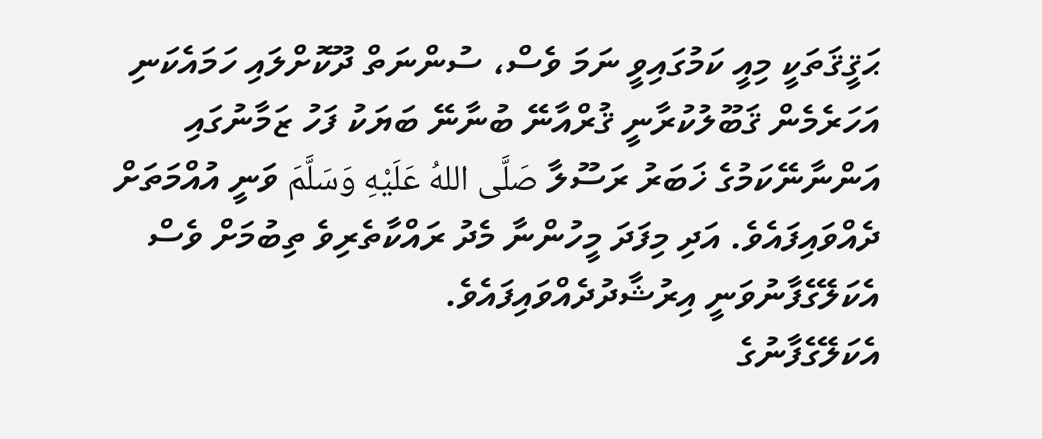ޙަޤީޤަތަކީ މިއީ ކަމުގައިވީ ނަމަ ވެސް، ސުންނަތް ދޫކޮށްލައި ހަމައެކަނި އަހަރެމެން ޤަބޫލުކުރާނީ ޤުރްއާނޭ ބުނާނޭ ބަޔަކު ފަހު ޒަމާނުގައި އަންނާނޭކަމުގެ ޚަބަރު ރަސޫލާ صَلَّى اللهُ عَلَيْهِ وَسَلَّمَ ވަނީ އުއްމަތަށް ދެއްވައިފައެވެ. އަދި މިފަދަ މީހުންނާ މެދު ރައްކާތެރިވެ ތިބުމަށް ވެސް އެކަލޭގެފާނުވަނީ އިރުޝާދުދެއްވައިފައެވެ.
އެކަލޭގެފާނުގެ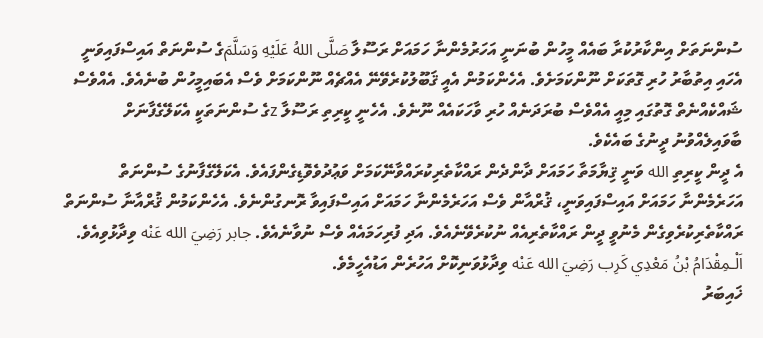ސުންނަތަށް އިންކާރުކުރާ ބައެއް މީހުން ބުނަނީ އަހަރުމެންނާ ހަމައަށް ރަސޫލާ صَلَّى اللهُ عَلَيْهِ وَسَلَّمَގެ ސުންނަތް އައިސްފައިވަނީ އެހައި އިތުބާރު ހުރި ގޮތަކަށް ނޫންކަމަށެވެ. އެހެންކަމުން އެއީ ޤަބޫލުކުރެވޭނޭ އެއްޗެއް ނޫންކަމަށް ވެސް އެބައިމީހުން ބުނެއެވެ. އެއްވެސް ޝައްކެއްނެތް ގޮތުގައި މިއީ އެއްވެސް ބުރަދަނެއް ހުރި ވާހަކައެއް ނޫނެވެ. އެހެނީ ކީރިތި ރަސޫލާ zގެ ސުންނަތަކީ އެކަލޭގެފާނަށް ބާވައިލެއްވުނު ދީނުގެ ބައެކެވެ.
އެ ދީން ކީރިތި الله ވަނީ ޤިޔާމަތާ ހަމައަށް ދާންދެން ރައްކާތެރިކުރައްވާނޭކަމަށް ވަޢުދުވެވޮޑިގެންފައެވެ. އެކަލޭގެފާނުގެ ސުންނަތް އަހަރެމެންނާ ހަމައަށް އައިސްފައިވަނީ، ޤުރްއާން ވެސް އަހަރެމެންނާ ހަމައަށް އައިސްފައިވާ ރޮނގުންނެވެ. އެހެންކަމުން ޤުރްއާނާ ސުންނަތް ރައްކާތެރިކުރެވިގެން މެނުވީ ދީން ރައްކާތެރިއެއް ނުކުރެވޭނެއެވެ. އަދި ފުރިހަމައެއް ވެސް ނުވާނެއެވެ. جابر رَضِيَ الله عَنْه ވިދާޅުވިއެވެ. اَلْـمِقْدَامُ بْنُ مَعْدِي كَرِب رَضِيَ الله عَنْه ވިދާޅުވަނިކޮށް އަހުރެން އަޑުއެހީމެވެ.
ޚައިބަރު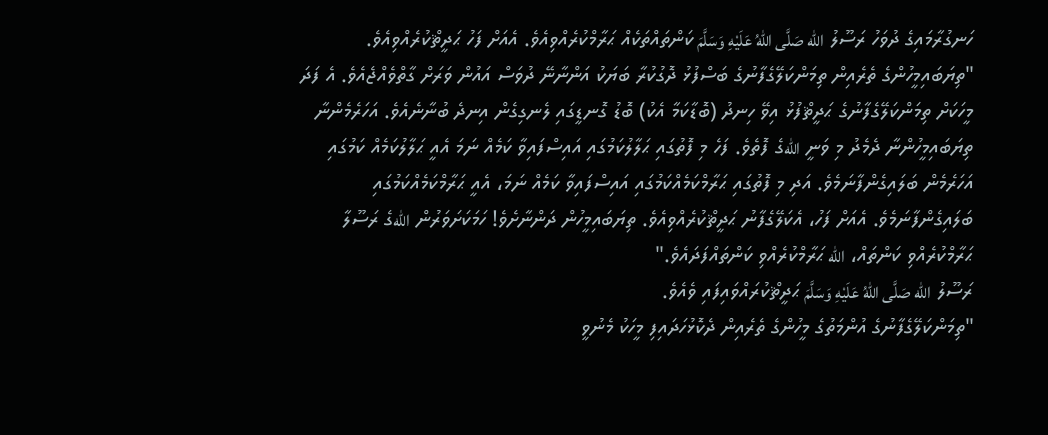ހަނގުރާމައިގެ ދުވަހު ރަސޫލު الله صَلَّى اللهُ عَلَيْهِ وَسَلَّمَ ކަންތައްތަކެއް ޙަރާމްކުރެއްވިއެވެ. އެއަށް ފަހު ޙަދީޘްކުރެއްވިއެވެ.
"ތިޔަބައިމީހުންގެ ތެރެއިން ތިމަންކަލޭގެފާނުގެ ބަސްފުޅު ދޮގުކުރާ ބަޔަކު އަންނާނޭ ދުވަސް އައުން ވަރަށް ގާތްވެއްޖެއެވެ. އެ ފަދަ މީހަކަށް ތިމަންކަލޭގެފާނުގެ ޙަދީޘްފުޅު އިވޭ ހިނދު (ބޮޑާކަމާ އެކު) ބޮޑު ގޮނޑީގައި ލެނގިގެން އިނދެ ބުނާނެއެވެ. އަހަރެމެންނާ ތިޔަބައިމީހުންނާ ދެމެދު މި ވަނީ اللهގެ ފޮތެވެ. ފަހެ މި ފޮތުގައި ޙަލާލުކަމުގައި އައިސްފައިވާ ކަމެއް ނަމަ އެއީ ޙަލާލުކަމެއް ކަމުގައި އަހަރެމެން ބަލައިގެންފާނަމެވެ. އަދި މި ފޮތުގައި ޙަރާމްކަމެއްކަމުގައި އައިސްފައިވާ ކަމެއް ނަމަ، އެއީ ޙަރާމްކަމެއްކަމުގައި ބަލައިގެންފާނަމެވެ. އެއަށް ފަހު، އެކަލޭގެފާނު ޙަދީޘްކުރެއްވިއެވެ. ތިޔަބައިމީހުން ދަންނާށެވެ! ހަމަކަށަވަރުން اللهގެ ރަސޫލާ ޙަރާމްކުރެއްވި ކަންތައް، الله ޙަރާމްކުރެއްވި ކަންތައްފަދައެވެ."
ރަސޫލު الله صَلَّى اللهُ عَلَيْهِ وَسَلَّمَ ޙަދީޘްކުރައްވައިފައި ވެއެވެ.
"ތިމަންކަލޭގެފާނުގެ އުންމަތުގެ މީހުންގެ ތެރެއިން ދެކޮޅުހަދައިފި މީހަކު މެނުވީ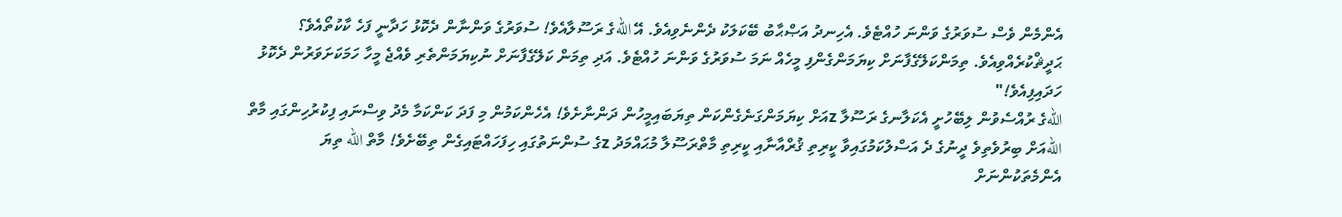އެންމެން ވެސް ސުވަރުގެ ވަންނަ ހުއްޓެވެ. އެހިނދު އަޞްޙާބު ބޭކަލަކު ދެންނެވިއެވެ. އޭ اللهގެ ރަސޫލާއެވެ! ސުވަރުގެ ވަންނާން ދެކޮޅު ހަދާނީ ފަހެ ކާކުތޯއެވެ؟ ޙަދީޘްކުރެއްވިއެވެ. ތިމަންކަލޭގެފާނަށް ކިޔަމަންގެންފި މީހެއް ނަމަ ސުވަރުގެ ވަންނަ ހުއްޓެވެ. އަދި ތިމަން ކަލޭގެފާނަށް ނުކިޔަމަންތެރި ވެއްޖެ މީހާ ހަމަކަށަވަރުން ދެކޮޅު ހަދައިފިއެވެ!"
اللهގެ ރުއްސެވުން ލިބޭހުށީ އެކަލާނގެ ރަސޫލާ zއަށް ކިޔަމަންގަނެގެންކަން ތިޔަބައިމީހުން ދަންނާށެވެ! އެހެންކަމުން މި ފަދަ ކަންކަމާ މެދު ވިސްނައި ފިކުރުހިންގައި މާތް اللهއަށް ބިރުވެތިވެ ދީނުގެ ދެ އަސްލުކަމުގައިވާ ކީރިތި ޤުރްއާނާއި ކީރިތި މާތްރަސޫލާ މުޙައްމަދު zގެ ސުންނަތުގައި ހިފަހައްޓައިގެން ތިބޭށެވެ! މާތް الله ތިޔަ އެންމެތަކުންނަށް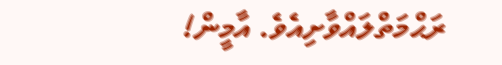ރަޙްމަތްލައްވާށިއެވެ. އާމީން!